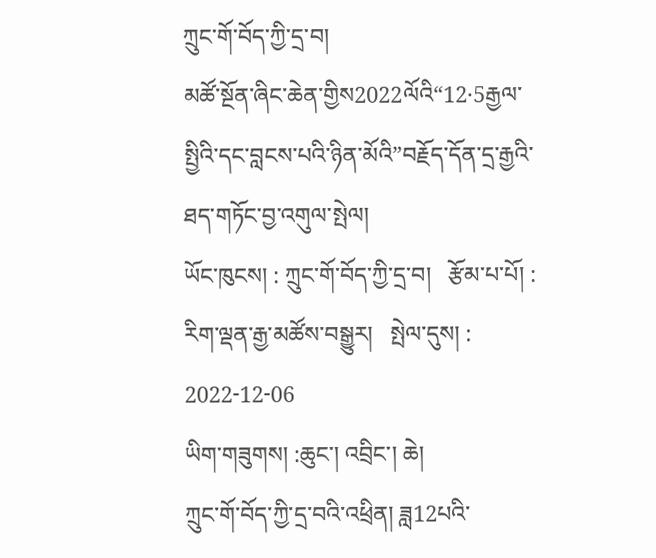ཀྲུང་གོ་བོད་ཀྱི་དྲ་བ།
མཚོ་སྔོན་ཞིང་ཆེན་གྱིས2022ལོའི“12·5རྒྱལ་སྤྱིའི་དང་བླངས་པའི་ཉིན་མོའི”བརྗོད་དོན་དྲ་རྒྱའི་ཐད་གཏོང་བྱ་འགུལ་སྤེལ།
ཡོང་ཁུངས། : ཀྲུང་གོ་བོད་ཀྱི་དྲ་བ།   རྩོམ་པ་པོ། : རིག་ལྡན་རྒྱ་མཚོས་བསྒྱུར།   སྤེལ་དུས། : 2022-12-06
ཡིག་གཟུགས། :ཆུང་། འབྲིང་། ཆེ།
ཀྲུང་གོ་བོད་ཀྱི་དྲ་བའི་འཕྲིན། ཟླ12པའི་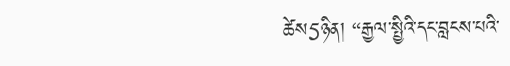ཚེས5ཉིན། “རྒྱལ་སྤྱིའི་དང་བླངས་པའི་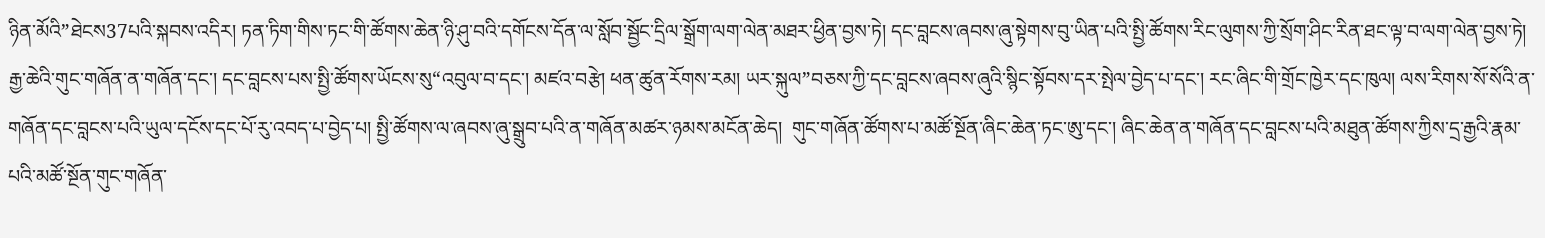ཉིན་མོའི”ཐེངས37པའི་སྐབས་འདིར། ཏན་ཏིག་གིས་ཏང་གི་ཚོགས་ཆེན་ཉི་ཤུ་བའི་དགོངས་དོན་ལ་སློབ་སྦྱོང་དྲིལ་སྒྲོག་ལག་ལེན་མཐར་ཕྱིན་བྱས་ཏེ། དང་བླངས་ཞབས་ཞུ་སྟེགས་བུ་ཡིན་པའི་སྤྱི་ཚོགས་རིང་ལུགས་ཀྱི་སྲོག་ཤིང་རིན་ཐང་ལྟ་བ་ལག་ལེན་བྱས་ཏེ། རྒྱ་ཆེའི་གུང་གཞོན་ན་གཞོན་དང་། དང་བླངས་པས་སྤྱི་ཚོགས་ཡོངས་སུ“འབུལ་བ་དང་། མཛའ་བརྩེ། ཕན་ཚུན་རོགས་རམ། ཡར་སྐུལ”བཅས་ཀྱི་དང་བླངས་ཞབས་ཞུའི་སྙིང་སྟོབས་དར་སྤེལ་བྱེད་པ་དང་། རང་ཞིང་གི་གྲོང་ཁྱེར་དང་ཁུལ། ལས་རིགས་སོ་སོའི་ན་གཞོན་དང་བླངས་པའི་ཡུལ་དངོས་དང་པོ་རུ་འབད་པ་བྱེད་པ། སྤྱི་ཚོགས་ལ་ཞབས་ཞུ་སྒྲུབ་པའི་ན་གཞོན་མཚར་ཉམས་མངོན་ཆེད།  གུང་གཞོན་ཚོགས་པ་མཚོ་སྔོན་ཞིང་ཆེན་ཏང་ཨུ་དང་། ཞིང་ཆེན་ན་གཞོན་དང་བླངས་པའི་མཐུན་ཚོགས་ཀྱིས་དྲ་རྒྱའི་རྣམ་པའི་མཚོ་སྔོན་གུང་གཞོན་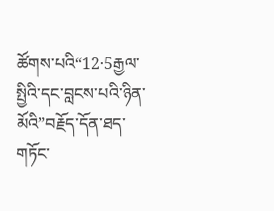ཚོགས་པའི“12·5རྒྱལ་སྤྱིའི་དང་བླངས་པའི་ཉིན་མོའི”བརྗོད་དོན་ཐད་གཏོང་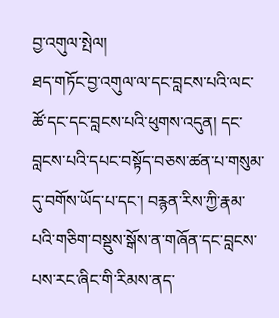བྱ་འགུལ་སྤེལ།
ཐད་གཏོང་བྱ་འགུལ་ལ་དང་བླངས་པའི་ལང་ཚོ་དང་དང་བླངས་པའི་ཕུགས་འདུན། དང་བླངས་པའི་དཔང་བསྟོད་བཅས་ཚན་པ་གསུམ་དུ་བགོས་ཡོད་པ་དང་། བརྙན་རིས་ཀྱི་རྣམ་པའི་གཅིག་བསྡུས་སྒོས་ན་གཞོན་དང་བླངས་པས་རང་ཞིང་གི་རིམས་ནད་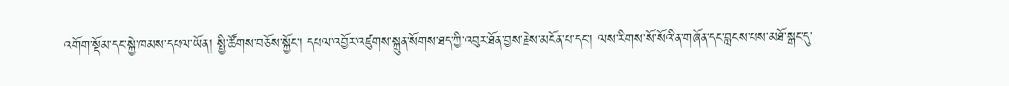འགོག་སྡོམ་དང་སྐྱེ་ཁམས་དཔལ་ཡོན། སྤྱི་ཚོགས་བཅོས་སྐྱོང་། དཔལ་འབྱོར་འཛུགས་སྐྲུན་སོགས་ཐད་ཀྱི་འབུར་ཐོན་བྱས་རྗེས་མངོན་པ་དང་། ལས་རིགས་སོ་སོའི་ན་གཞོན་དང་བླངས་པས་མཐོ་སྒང་དུ་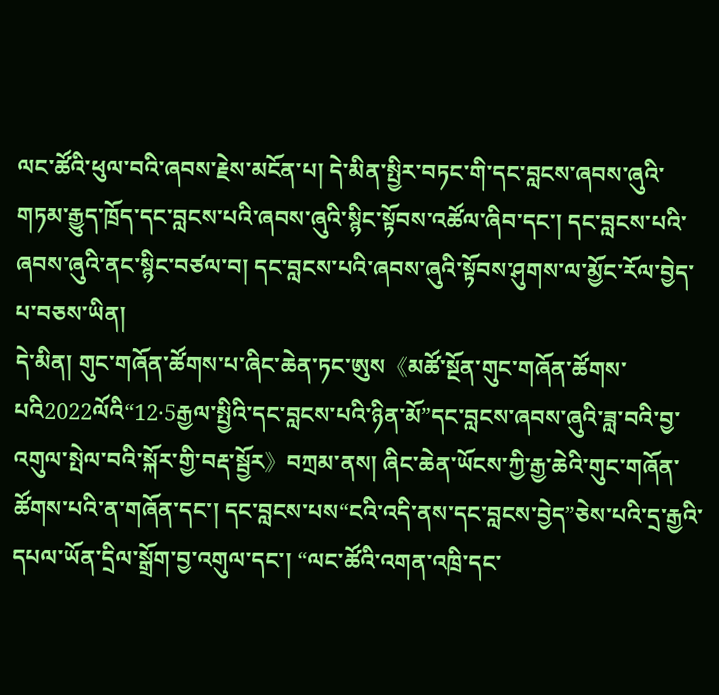ལང་ཚོའི་ཕུལ་བའི་ཞབས་རྗེས་མངོན་པ། དེ་མིན་སྤྱིར་བཏང་གི་དང་བླངས་ཞབས་ཞུའི་གཏམ་རྒྱུད་ཁྲོད་དང་བླངས་པའི་ཞབས་ཞུའི་སྙིང་སྟོབས་འཚོལ་ཞིབ་དང་། དང་བླངས་པའི་ཞབས་ཞུའི་ནང་སྙིང་བཙལ་བ། དང་བླངས་པའི་ཞབས་ཞུའི་སྟོབས་ཤུགས་ལ་མྱོང་རོལ་བྱེད་པ་བཅས་ཡིན།
དེ་མིན། གུང་གཞོན་ཚོགས་པ་ཞིང་ཆེན་ཏང་ཨུས《མཚོ་སྔོན་གུང་གཞོན་ཚོགས་པའི2022ལོའི“12·5རྒྱལ་སྤྱིའི་དང་བླངས་པའི་ཉིན་མོ”དང་བླངས་ཞབས་ཞུའི་ཟླ་བའི་བྱ་འགུལ་སྤེལ་བའི་སྐོར་གྱི་བརྡ་སྦྱོར》བཀྲམ་ནས། ཞིང་ཆེན་ཡོངས་ཀྱི་རྒྱ་ཆེའི་གུང་གཞོན་ཚོགས་པའི་ན་གཞོན་དང་། དང་བླངས་པས“ངའི་འདི་ནས་དང་བླངས་བྱེད”ཅེས་པའི་དྲ་རྒྱའི་དཔལ་ཡོན་དྲིལ་སྒྲོག་བྱ་འགུལ་དང་། “ལང་ཚོའི་འགན་འཁྲི་དང་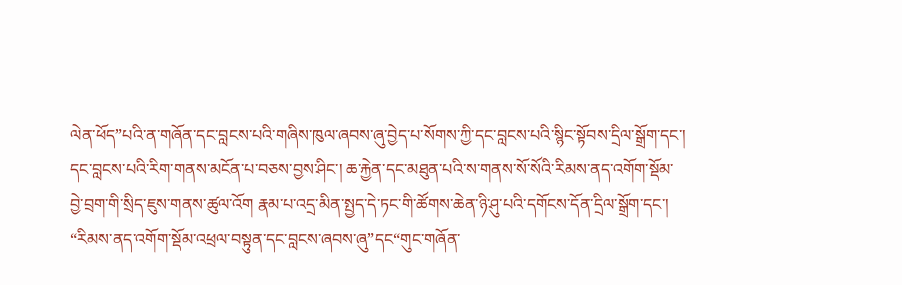ལེན་ཕོད”པའི་ན་གཞོན་དང་བླངས་པའི་གཞིས་ཁུལ་ཞབས་ཞུ་བྱེད་པ་སོགས་ཀྱི་དང་བླངས་པའི་སྙིང་སྟོབས་དྲིལ་སྒྲོག་དང་། དང་བླངས་པའི་རིག་གནས་མངོན་པ་བཅས་བྱས་ཤིང་། ཆ་རྐྱེན་དང་མཐུན་པའི་ས་གནས་སོ་སོའི་རིམས་ནད་འགོག་སྡོམ་བྱེ་བྲག་གི་སྲིད་ཇུས་གནས་ཚུལ་འོག རྣམ་པ་འདྲ་མིན་སྤྱད་དེ་ཏང་གི་ཚོགས་ཆེན་ཉི་ཤུ་པའི་དགོངས་དོན་དྲིལ་སྒྲོག་དང་། “རིམས་ནད་འགོག་སྡོམ་འཕྲལ་བསྟུན་དང་བླངས་ཞབས་ཞུ”དང“གུང་གཞོན་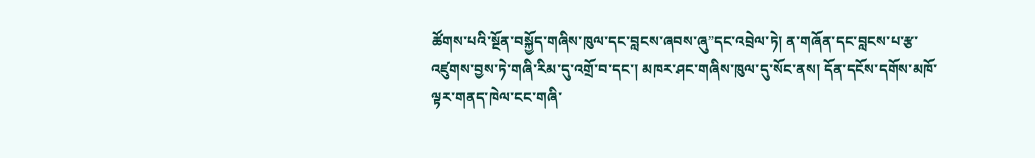ཚོགས་པའི་སྔོན་བསྐྱོད་གཞིས་ཁུལ་དང་བླངས་ཞབས་ཞུ”དང་འབྲེལ་ཏེ། ན་གཞོན་དང་བླངས་པ་རྩ་འཛུགས་བྱས་ཏེ་གཞི་རིམ་དུ་འགྲོ་བ་དང་། མཁར་ཤང་གཞིས་ཁུལ་དུ་སོང་ནས། དོན་དངོས་དགོས་མཁོ་ལྟར་གནད་ཁེལ་ངང་གཞི་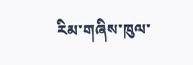རིམ་གཞིས་ཁུལ་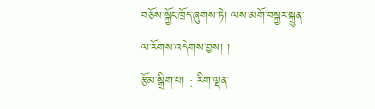བཅོས་སྐྱོང་ཁྲོད་ཞུགས་ཏེ། ལས་མགོ་བསྐྱར་སྐྲུན་ལ་རོགས་འདེགས་བྱས། །
རྩོམ་སྒྲིག་པ། : རིག་ལྡན་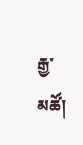རྒྱ་མཚོ།